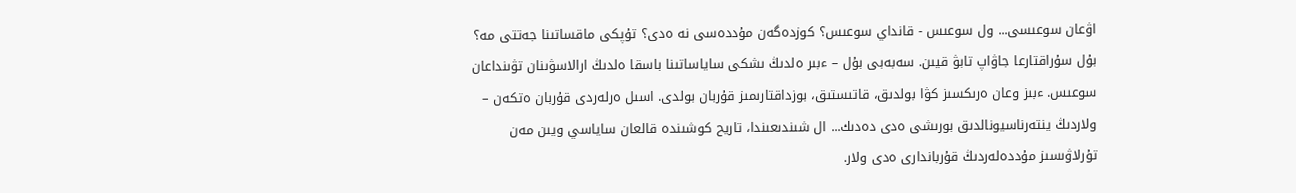اۋعان سوعىسى... ول سوعىس - قانداي سوعىس؟ كوزدەگەن مۇددەسى نە ەدى؟ تۇپكى ماقساتىنا جەتتى مە؟
بۇل سۇراقتارعا جاۋاپ تابۋ قيىن. سەبەبى بۇل – ءبىر ەلدىڭ ىشكى ساياساتىنا باسقا ەلدىڭ ارالاسۋىنان تۋىنداعان سوعىس. ءبىز وعان ەرىكسىز كۋا بولدىق، قاتىستىق، بوزداقتارىمىز قۇربان بولدى. اسىل ەرلەردى قۇربان ەتكەن – ولاردىڭ ينتەرناسيونالدىق بورىشى ەدى دەدىك... ال شىندىعىندا، تاريح كوشىندە قالعان ساياسي ويىن مەن تۇرلاۋىسىز مۇددەلەردىڭ قۇرباندارى ەدى ولار.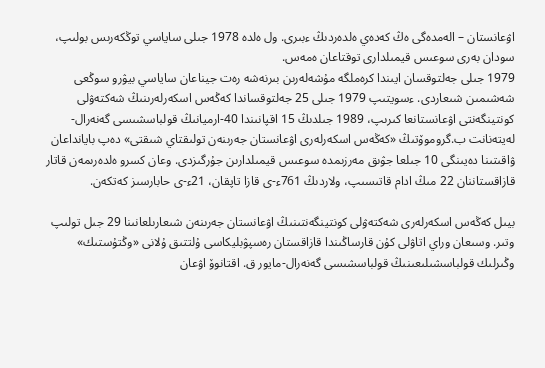اۋعانستان – الەمدەگى ەڭ كەدەي ەلدەردىڭ ءبىرى. ول ەلدە 1978 جىلى ساياسي توڭكەرىس بولىپ، سودان بەرى سوعىس قيمىلدارى توقتاعان ەمەس.
1979 جىلى جەلتوقسان ايىندا كرەملگە مۇشەلەرىن بىرنەشە رەت جيناعان ساياسي بيۋرو سوڭعى شەشىمىن شىعاردى. ءسويتىپ 1979 جىلى 25 جەلتوقساندا كەڭەس اسكەرلەرىنىڭ شەكتەۋلى كونتينگەنتى اۋعانستانعا كىرىپ، 1989 جىلدىڭ 15 اقپانىندا 40-ارميانىڭ قولباسشىسى گەنەرال-لەيتەنانت ب.گروموۆتىڭ «كەڭەس اسكەرلەرى اۋعانستان جەرىنەن تولىقتاي شىقتى» دەپ بايانداعان ۋاقىتىنا دەيىنگى 10 جىلعا جۋىق مەرزىمدە سوعىس قيمىلدارىن جۇرگىزدى. وعان كسرو ەلدەرىمەن قاتار قازاقستاننان 22 مىڭ ادام قاتىسىپ، ولاردىڭ 761ء-ى قازا تاپقان، 21ء-ى حابارسىز كەتكەن.

بيىل كەڭەس اسكەرلەرى شەكتەۋلى كونتينگەنتىنىڭ اۋعانستان جەرىنەن شىعارىلعانىنا 29 جىل تولىپ وتىر. وسىعان وراي اتاۋلى كۇن قارساڭىندا قازاقستان رەسپۋبليكاسى ۇلتتىق ۇلانى «وڭتۇستىك» وڭىرلىك قولباسشىلىعىنىڭ قولباسشىسى گەنەرال-مايور ق. اقتانوۆ اۋعان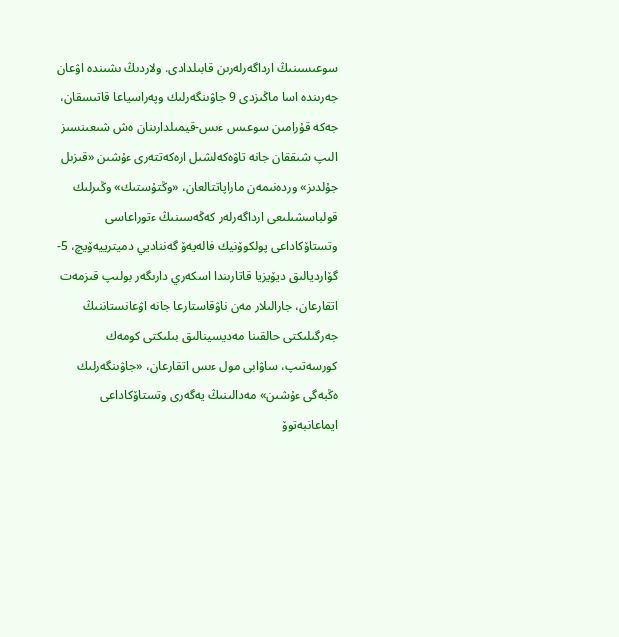سوعىسىنىڭ ارداگەرلەرىن قابىلدادى. ولاردىڭ ىشىندە اۋعان جەرىندە اسا ماڭىزدى 9 جاۋىنگەرلىك وپەراسياعا قاتىسقان، جەكە قۇرامىن سوعىس ءىس-قيمىلدارىنان ەش شىعىنسىز الىپ شىققان جانە تاۋەكەلشىل ارەكەتتەرى ءۇشىن «قىزىل جۇلدىز» وردەنىمەن ماراپاتتالعان، «وڭتۇستىك» وڭىرلىك قولباسشىلىعى ارداگەرلەر كەڭەسىنىڭ ءتوراعاسى وتستاۆكاداعى پولكوۆنيك فالەيەۆ گەنناديي دميترييەۆيچ، 5-گۆارديالىق ديۆيزيا قاتارىندا اسكەري دارىگەر بولىپ قىزمەت اتقارعان، جارالىلار مەن ناۋقاستارعا جانە اۋعانستاننىڭ جەرگىلىكتى حالقىنا مەديسينالىق بىلىكتى كومەك كورسەتىپ، ساۋابى مول ءىس اتقارعان، «جاۋىنگەرلىك ەڭبەگى ءۇشىن» مەدالىنىڭ يەگەرى وتستاۆكاداعى ايماعانبەتوۆ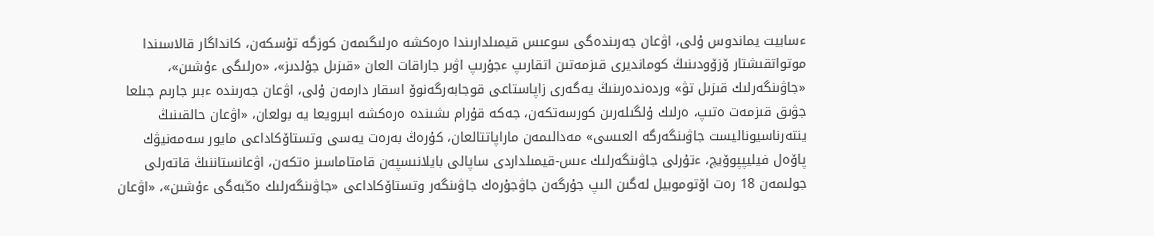ءسابيت يماندوس ۇلى، اۋعان جەرىندەگى سوعىس قيمىلدارىندا ەرەكشە ەرلىگىمەن كوزگە تۇسكەن، كانداگار قالاسىندا موتواتقىشتار ۆزۆودىنىڭ كومانديرى قىزمەتىن اتقارىپ ءجۇرىپ اۋىر جاراقات العان «قىزىل جۇلدىز»، «ەرلىگى ءۇشىن»، «جاۋىنگەرلىك قىزىل تۋ» وردەندەرىنىڭ يەگەرى زاپاستاعى قوجابەرگەنوۆ اسقار دارمەن ۇلى، اۋعان جەرىندە ءبىر جارىم جىلعا جۋىق قىزمەت ەتىپ، ەرلىك ۇلگىلەرىن كورسەتكەن، جەكە قۇرام ىشىندە ەرەكشە ابىرويعا يە بولعان، «اۋعان حالقىنىڭ ينتەرناسيوناليست جاۋىنگەرگە العىسى» مەدالىمەن ماراپاتتالعان، كۇرەڭ بەرەت يەسى وتستاۆكاداعى مايور سەمەنيۋك پاۆەل فيليپپوۆيچ، ءتۇرلى جاۋىنگەرلىك ءىس-قيمىلداردى ساپالى بايلانىسپەن قامتاماسىز ەتكەن، اۋعانستاننىڭ قاتەرلى جولىمەن 18 رەت اۆتوموبيل لەگىن الىپ جۇرگەن جاۋجۇرەك جاۋىنگەر وتستاۆكاداعى «جاۋىنگەرلىك ەڭبەگى ءۇشىن»، «اۋعان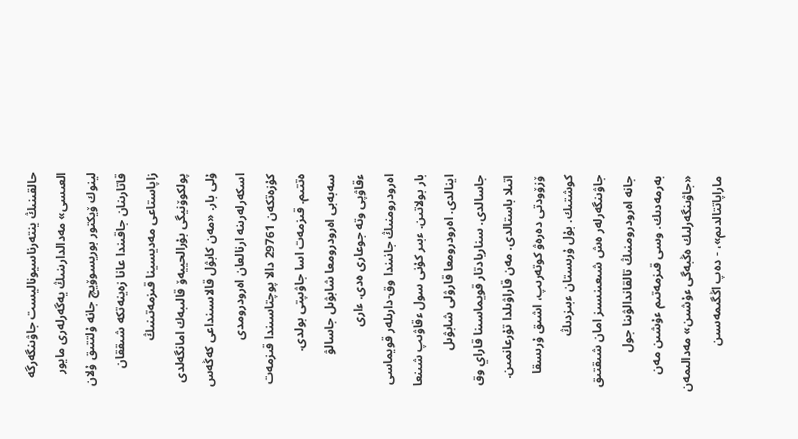حالقىنىڭ ينتەرناسيوناليست جاۋىنگەرگە العىسى» مەدالدارىنىڭ يەگەرلەرى مايور لينوك ۆيكتور بوريسوۆيچ جانە ۇلتتىق ۇلان قاتارىنان جاقىندا عانا زەينەتكە شىققان زاپاستاعى مەديسينا قىزمەتىنىڭ پولكوۆنيگى بۇرالحييەۆ قالىبەك امانگەلدى ۇلى بار. «مەن كابۋل قالاسىنداعى كەڭەس اسكەرلەرىنە ارنالعان اەرودرومدى كۇزەتكەن 29761 دالا پوچتاسىندا قىزمەت ەتتىم. قىزمەت اسا جاۋىپتى بولدى. سەبەبى اەرودرومعا شابۋىل جاسالۋ ءقاۋپى وتە جوعارى ەدى. ءارى اەرودرومنىڭ جانىندا وق-دارىلەر قويماسى بار بولاتىن. ءبىر كۇنى سول ءقاۋىپ شىنعا اينالدى. اەرودرومعا قارۋلى شابۋىل جاسالدى. سناريادتار قويماسىنا قاراي وق اتىلا باستالدى. مەن قاراۋىلدا تۇرعانمىن. ۆزۆودتى دەرەۋ كوتەرىپ، اشىق ۇرىسقا كوشتىك. بۇل ۇرىستان ءبىزدىڭ جاۋىنگەرلەر ەش شىعىنسىز امان شىقتىق جانە اەرودرومنىڭ تالقاندالۋىنا جول بەرمەدىك. وسى قىزمەتىم ءۇشىن مەن «جاۋىنگەرلىك ەڭبەگى ءۇشىن» مەدالىمەن ماراپاتتالدىم»، - دەپ اڭگىمەسىن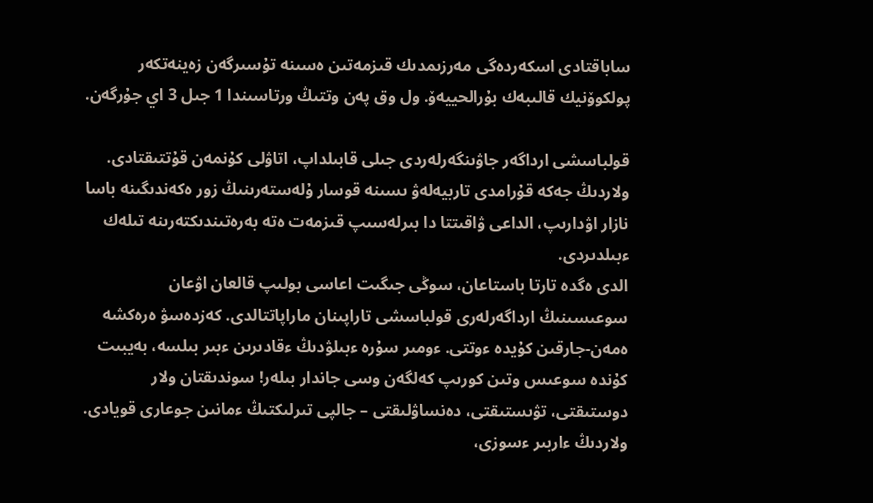ساباقتادى اسكەردەگى مەرزىمدىك قىزمەتىن ەسىنە تۇسىرگەن زەينەتكەر پولكوۆنيك قالىبەك بۇرالحييەۆ. ول وق پەن وتتىڭ ورتاسىندا 1 جىل 3 اي جۇرگەن.

قولباسشى ارداگەر جاۋىنگەرلەردى جىلى قابىلداپ، اتاۋلى كۇنمەن قۇتتىقتادى. ولاردىڭ جەكە قۇرامدى تاربيەلەۋ ىسىنە قوسار ۇلەستەرىنىڭ زور ەكەندىگىنە باسا نازار اۋدارىپ، الداعى ۋاقىتتا دا بىرلەسىپ قىزمەت ەتە بەرەتىندىكتەرىنە تىلەك ءبىلدىردى.
الدى ەگدە تارتا باستاعان، سوڭى جىگىت اعاسى بولىپ قالعان اۋعان سوعىسىنىڭ ارداگەرلەرى قولباسشى تاراپىنان ماراپاتتالدى. كەزدەسۋ ەرەكشە ەمەن-جارقىن كۇيدە ءوتتى. ءومىر سۇرە ءبىلۋدىڭ ءقادىرىن ءبىر بىلسە، بەيبىت كۇندە سوعىس وتىن كورىپ كەلگەن وسى جاندار بىلەر! سوندىقتان ولار دوستىقتى، تۋىستىقتى، دەنساۋلىقتى – جالپى تىرلىكتىڭ ءمانىن جوعارى قويادى. ولاردىڭ ءاربىر ءسوزى،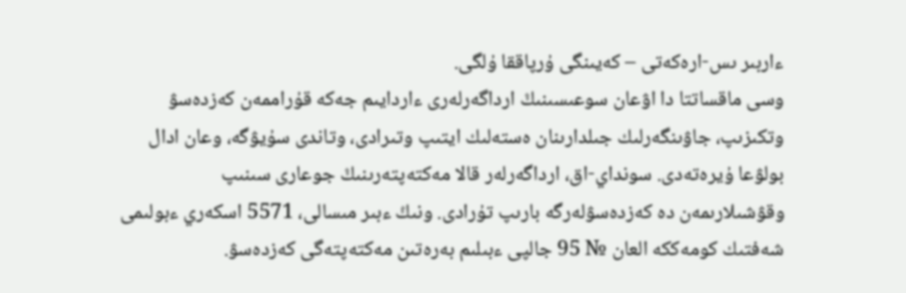ءاربىر ىس-ارەكەتى – كەيىنگى ۇرپاققا ۇلگى.
وسى ماقساتتا دا اۋعان سوعىسىنىڭ ارداگەرلەرى ءاردايىم جەكە قۇراممەن كەزدەسۋ وتكىزىپ، جاۋىنگەرلىك جىلدارىنان ەستەلىك ايتىپ وتىرادى، وتاندى سۇيۋگە، وعان ادال بولۋعا ۇيرەتەدى. سونداي-اق، ارداگەرلەر قالا مەكتەپتەرىنىڭ جوعارى سىنىپ وقۋشىلارىمەن دە كەزدەسۋلەرگە بارىپ تۇرادى. ونىڭ ءبىر مىسالى، 5571 اسكەري ءبولىمى شەفتىك كومەككە العان № 95 جالپى ءبىلىم بەرەتىن مەكتەپتەگى كەزدەسۋ.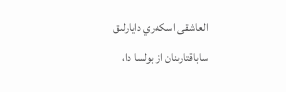العاشقى اسكەري دايارلىق ساباقتارىنان از بولسا دا،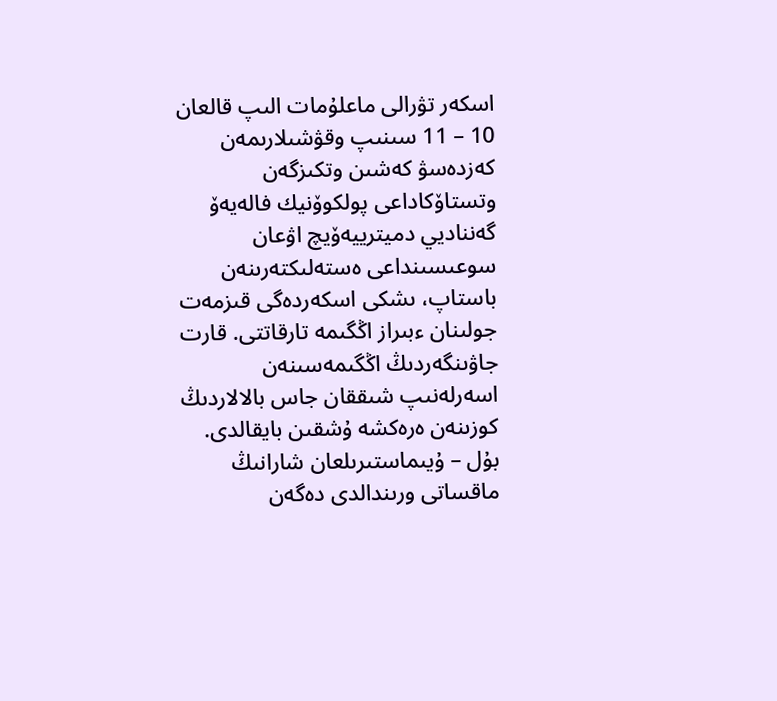اسكەر تۋرالى ماعلۇمات الىپ قالعان 10 – 11 سىنىپ وقۋشىلارىمەن كەزدەسۋ كەشىن وتكىزگەن وتستاۆكاداعى پولكوۆنيك فالەيەۆ گەنناديي دميترييەۆيچ اۋعان سوعىسىنداعى ەستەلىكتەرىنەن باستاپ، ىشكى اسكەردەگى قىزمەت جولىنان ءبىراز اڭگىمە تارقاتتى. قارت جاۋىنگەردىڭ اڭگىمەسىنەن اسەرلەنىپ شىققان جاس بالالاردىڭ كوزىنەن ەرەكشە ۇشقىن بايقالدى. بۇل – ۇيىماستىرىلعان شارانىڭ ماقساتى ورىندالدى دەگەن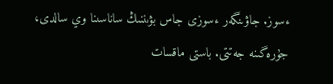ءسوز. جاۋىنگەر ءسوزى جاس بۋىننىڭ ساناسىنا وي سالدى، جۇرەگىنە جەتتى. باستى ماقسات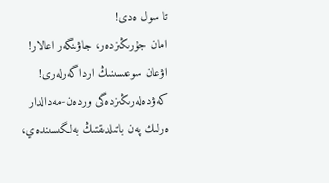تا سول ەدى!
امان جۇرىڭىزدەر، جاۋىنگەر اعالار! اۋعان سوعىسىنىڭ ارداگەرلەرى! كەۋدەلەرىڭىزدەگى وردەن-مەدالدار ەرلىك پەن باتىلدىقتىڭ بەلگىسىندەي،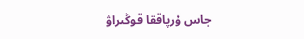جاس ۇرپاققا قوڭىراۋ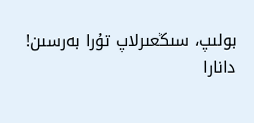بولىپ، سىڭعىرلاپ تۇرا بەرسىن!
دانارا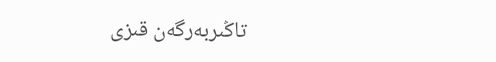تاڭىربەرگەن قىزى